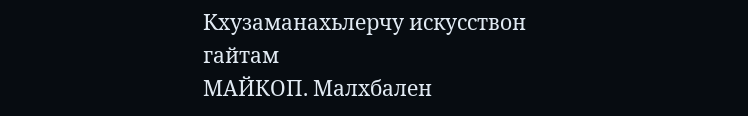Кхузаманахьлерчу искусствон гайтам
МАЙКОП. Малхбален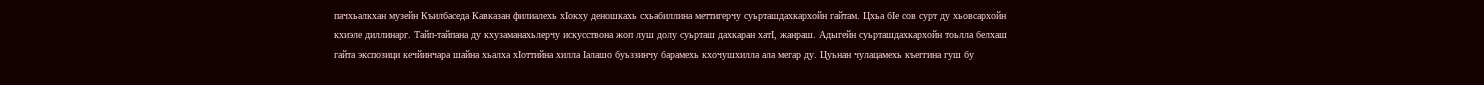пачхьалкхан музейн Къилбаседа Кавказан филиалехь хIокху деношкахь схьабиллина меттигерчу суьрташдахкархойн гайтам. Цхьа бIе сов сурт ду хьовсархойн кхиэле диллинарг. Тайп-тайпана ду кхузаманахьлерчу искусствона жоп луш долу суьрташ дахкаран хатI, жанраш. Адыгейн суьрташдахкархойн тоьлла белхаш гайта экспозици кечйинчара шайна хьалха хIоттийна хилла Iалашо буьззинчу барамехь кхочушхилла ала мегар ду. Цуьнан чулацамехь къеггина гуш бу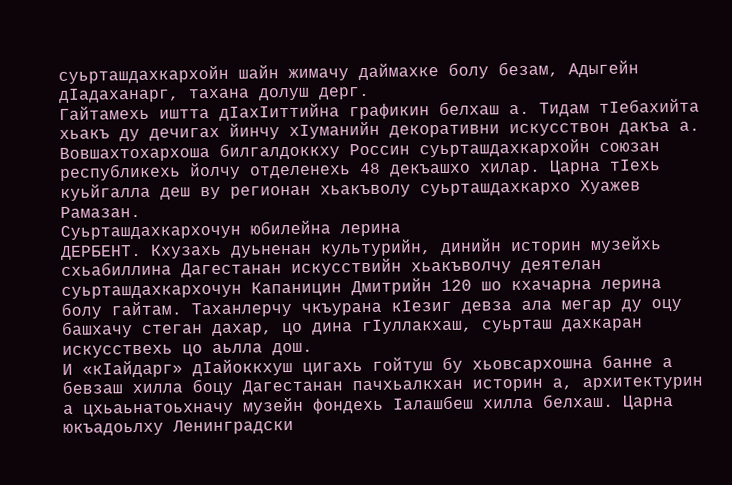суьрташдахкархойн шайн жимачу даймахке болу безам, Адыгейн дIадаханарг, тахана долуш дерг.
Гайтамехь иштта дIахIиттийна графикин белхаш а. Тидам тIебахийта хьакъ ду дечигах йинчу хIуманийн декоративни искусствон дакъа а.
Вовшахтохархоша билгалдоккху Россин суьрташдахкархойн союзан республикехь йолчу отделенехь 48 декъашхо хилар. Царна тIехь куьйгалла деш ву регионан хьакъволу суьрташдахкархо Хуажев Рамазан.
Суьрташдахкархочун юбилейна лерина
ДЕРБЕНТ. Кхузахь дуьненан культурийн, динийн историн музейхь схьабиллина Дагестанан искусствийн хьакъволчу деятелан суьрташдахкархочун Капаницин Дмитрийн 120 шо кхачарна лерина болу гайтам. Таханлерчу чкъурана кIезиг девза ала мегар ду оцу башхачу стеган дахар, цо дина гIуллакхаш, суьрташ дахкаран искусствехь цо аьлла дош.
И «кIайдарг» дIайоккхуш цигахь гойтуш бу хьовсархошна банне а бевзаш хилла боцу Дагестанан пачхьалкхан историн а, архитектурин а цхьаьнатоьхначу музейн фондехь Iалашбеш хилла белхаш. Царна юкъадоьлху Ленинградски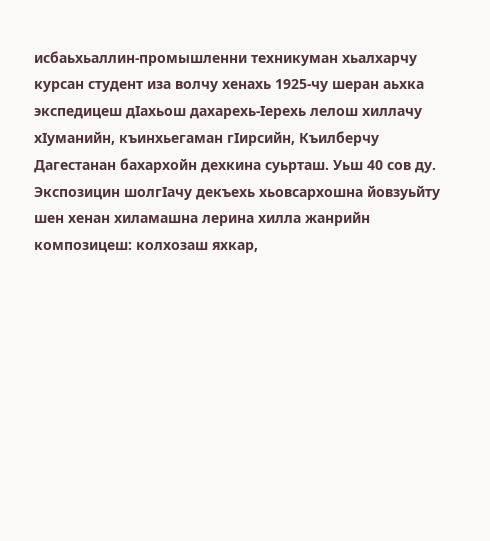исбаьхьаллин-промышленни техникуман хьалхарчу курсан студент иза волчу хенахь 1925-чу шеран аьхка экспедицеш дIахьош дахарехь-Iерехь лелош хиллачу хIуманийн, къинхьегаман гIирсийн, Къилберчу Дагестанан бахархойн дехкина суьрташ. Уьш 40 сов ду.
Экспозицин шолгIачу декъехь хьовсархошна йовзуьйту шен хенан хиламашна лерина хилла жанрийн композицеш: колхозаш яхкар,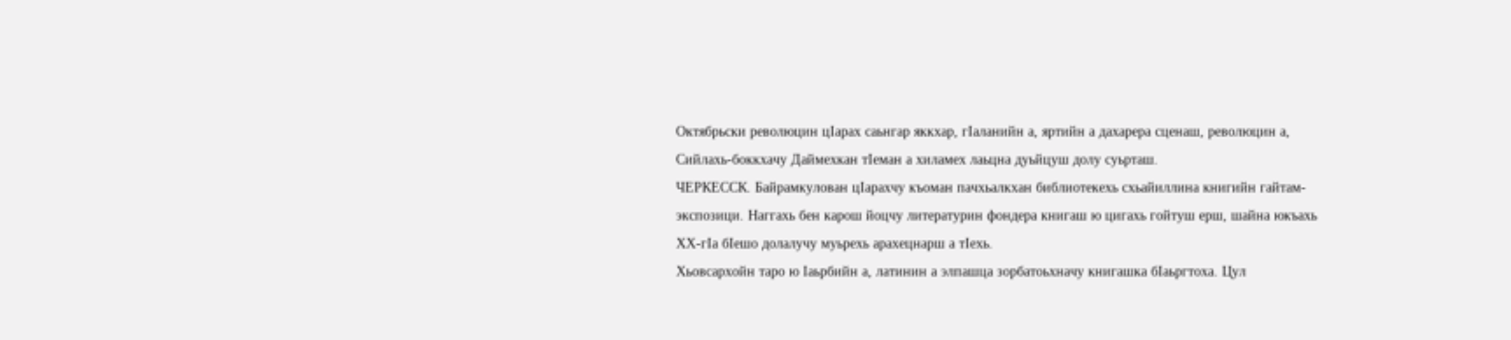Октябрьски революцин цIарах саьнгар яккхар, гIаланийн а, яртийн а дахарера сценаш, революцин а, Сийлахь-боккхачу Даймехкан тIеман а хиламех лаьцна дуьйцуш долу суьрташ.
ЧЕРКЕССК. Байрамкулован цIарахчу къоман пачхьалкхан библиотекехь схьайиллина книгийн гайтам-экспозици. Наггахь бен карош йоцчу литературин фондера книгаш ю цигахь гойтуш ерш, шайна юкъахь ХХ-гIа бIешо долалучу муьрехь арахецнарш а тIехь.
Хьовсархойн таро ю Iаьрбийн а, латинин а элпашца зорбатоьхначу книгашка бIаьргтоха. Цул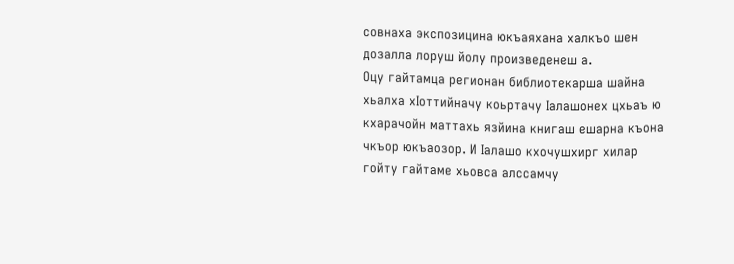совнаха экспозицина юкъаяхана халкъо шен дозалла лоруш йолу произведенеш а.
Оцу гайтамца регионан библиотекарша шайна хьалха хIоттийначу коьртачу Iалашонех цхьаъ ю кхарачойн маттахь язйина книгаш ешарна къона чкъор юкъаозор. И Iалашо кхочушхирг хилар гойту гайтаме хьовса алссамчу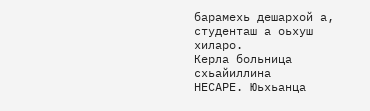барамехь дешархой а, студенташ а оьхуш хиларо.
Керла больница схьайиллина
НЕСАРЕ. Юьхьанца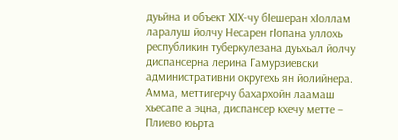дуьйна и объект ХIХ-чу бIешеран хIоллам ларалуш йолчу Несарен гIопана уллохь республикин туберкулезана дуьхьал йолчу диспансерна лерина Гамурзиевски административни округехь ян йолийнера. Амма, меттигерчу бахархойн лаамаш хьесапе а эцна, диспансер кхечу метте – Плиево юьрта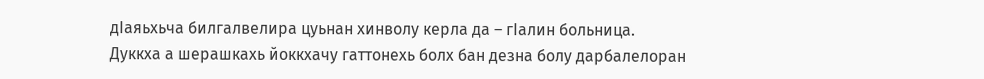дIаяьхьча билгалвелира цуьнан хинволу керла да – гIалин больница.
Дуккха а шерашкахь йоккхачу гаттонехь болх бан дезна болу дарбалелоран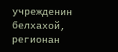учрежденин белхахой, регионан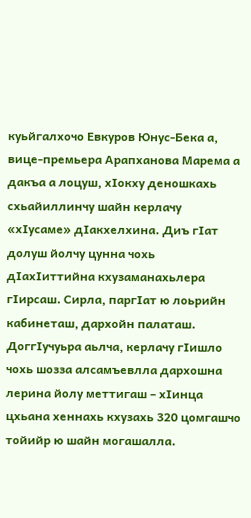куьйгалхочо Евкуров Юнус-Бека а, вице-премьера Арапханова Марема а дакъа а лоцуш, хIокху деношкахь схьайиллинчу шайн керлачу «хIусаме» дIакхелхина. Диъ гIат долуш йолчу цунна чохь дIахIиттийна кхузаманахьлера гIирсаш. Сирла, паргIат ю лоьрийн кабинеташ, дархойн палаташ. ДоггIучуьра аьлча, керлачу гIишло чохь шозза алсамъевлла дархошна лерина йолу меттигаш – хIинца цхьана хеннахь кхузахь 320 цомгашчо тойийр ю шайн могашалла.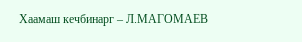Хаамаш кечбинарг – Л.МАГОМАЕВ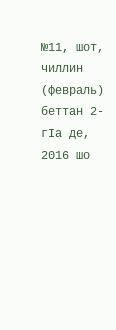№11, шот, чиллин (февраль) беттан 2-гIа де, 2016 шо